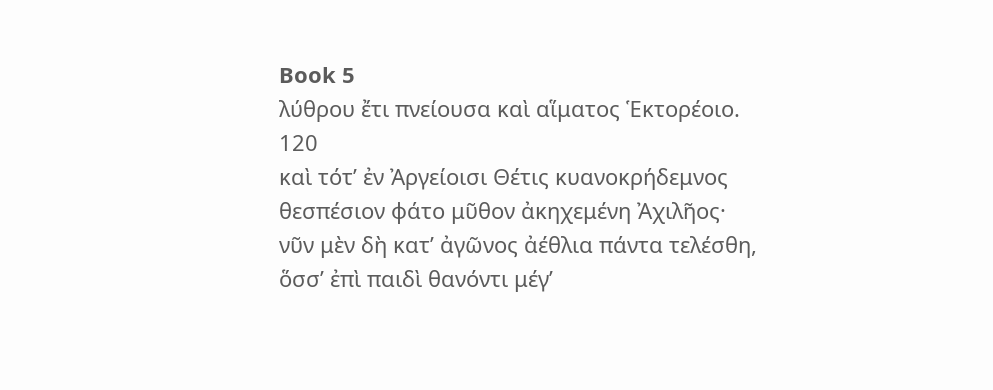Book 5
λύθρου ἔτι πνείουσα καὶ αἵματος Ἑκτορέοιο.
120
καὶ τότʼ ἐν Ἀργείοισι Θέτις κυανοκρήδεμνος
θεσπέσιον φάτο μῦθον ἀκηχεμένη Ἀχιλῆος·
νῦν μὲν δὴ κατʼ ἀγῶνος ἀέθλια πάντα τελέσθη,
ὅσσʼ ἐπὶ παιδὶ θανόντι μέγʼ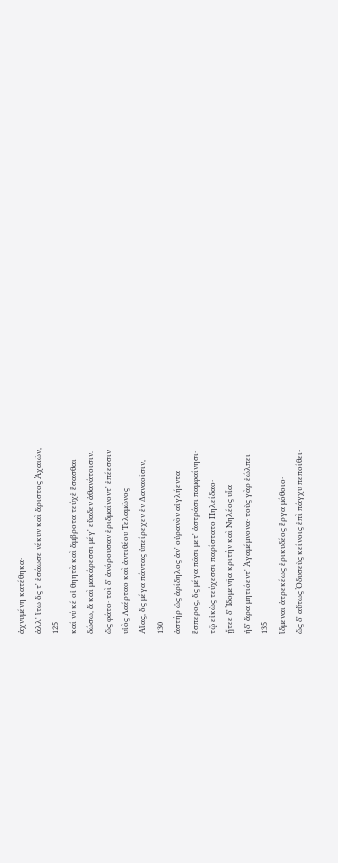ἀχνυμένη κατέθηκα·
ἀλλʼ ἴτω ὅς τʼ ἐσάωσε νέκυν καὶ ἄριστος Ἀχαιῶν,
125
καί νύ κέ οἱ θηητὰ καὶ ἄμβροτα τεύχἐ ἕσασθαι
δώσω, ἅ καὶ μακάρεσσι μέγʼ εὔαδεν ἀθανάτοισιν.
ὥς φάτο· τοὶ δʼ ἀνόρουσαν ἐριδμαίνοντʼ ἐπέεσσιν
υἱὸς Λαέρταο καὶ ἀντιθέου Τελαμῶνος
Αἴας, ὅς μέγα πάντας ὑπείρεχεν ἐν Δαναοῖσιν,
130
ἀστὴρ ὡς ἀρίδηλος ἀνʼ οὐρανὸν αἰγλήεντα
ἕσπερος, ὅς μέγα πᾶσι μετʼ ἀστράσι παμφαίνησι·
τῷ εἰκὼς τεύχεσσι παρίστατο Πηλείδαο·
ᾔτεε δʼ Ἰδομενῆα κριτὴν καὶ Νηλέος υἷα
ἠδʼ ἄρα μητιόεντʼ Ἀγαμέμνονα· τοὺς γὰρ ἐώλπει
135
ἴδμεναι ἀτρεκέως ἐρικυδέος ἔργα μόθοιο·
ὥς δʼ αὕτως Ὀδυσεὺς κείνοις ἐπὶ πάγχυ πεποίθει·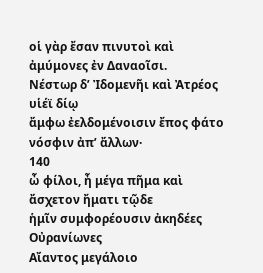οἱ γὰρ ἔσαν πινυτοὶ καὶ ἀμύμονες ἐν Δαναοῖσι.
Νέστωρ δʼ Ἰδομενῆι καὶ Ἀτρέος υἱέϊ δίῳ
ἄμφω ἐελδομένοισιν ἔπος φάτο νόσφιν ἀπʼ ἄλλων·
140
ὦ φίλοι, ἦ μέγα πῆμα καὶ ἄσχετον ἤματι τῷδε
ἡμῖν συμφορέουσιν ἀκηδέες Οὐρανίωνες
Αἴαντος μεγάλοιο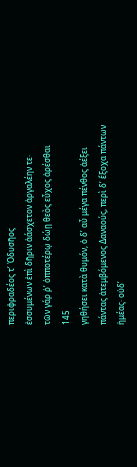περιφραδέος τʼ Ὀδυσῆος
ἐσσυμένων ἐπὶ δῆριν ἀάσχετον ἀργαλέην τε·
τῶν γάρ ῥʼ ὁπποτέρῳ δώῃ θεὸς εὖχος ἀρέσθαι
145
γηθήσει κατὰ θυμόν, ὁ δʼ αὖ μέγα πένθος ἀέξει
πάντας ἀτεμβόμενος Δαναούς, περὶ δʼ ἔξοχα πάντων
ἡμέας· οὐδʼ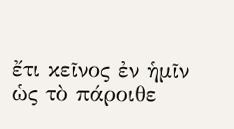ἔτι κεῖνος ἐν ἡμῖν ὡς τὸ πάροιθε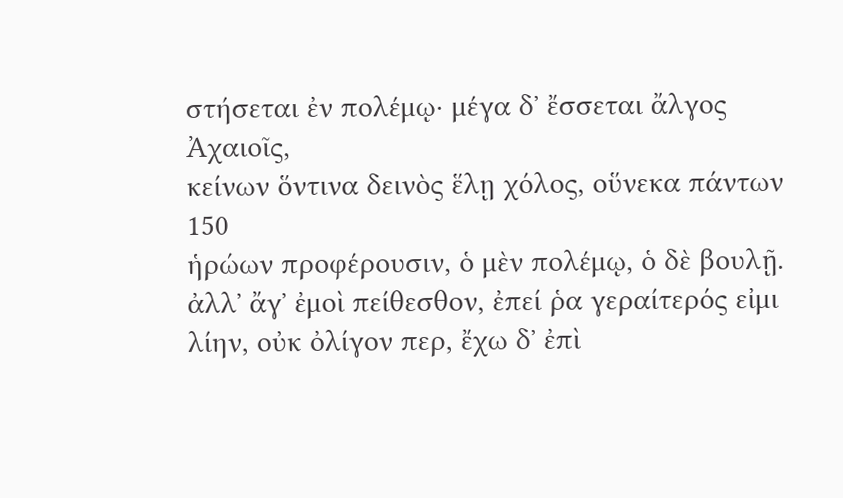στήσεται ἐν πολέμῳ· μέγα δʼ ἔσσεται ἄλγος Ἀχαιοῖς,
κείνων ὅντινα δεινὸς ἕλῃ χόλος, οὕνεκα πάντων
150
ἡρώων προφέρουσιν, ὁ μὲν πολέμῳ, ὁ δὲ βουλῇ.
ἀλλʼ ἄγʼ ἐμοὶ πείθεσθον, ἐπεί ῥα γεραίτερός εἰμι
λίην, οὐκ ὀλίγον περ, ἔχω δʼ ἐπὶ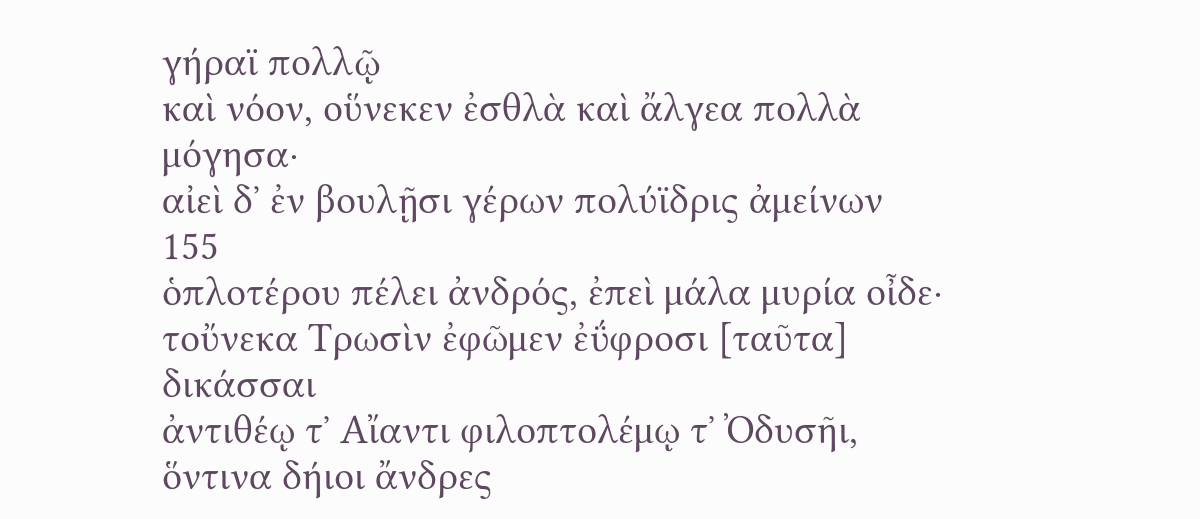γήραϊ πολλῷ
καὶ νόον, οὕνεκεν ἐσθλὰ καὶ ἄλγεα πολλὰ μόγησα·
αἰεὶ δʼ ἐν βουλῇσι γέρων πολύϊδρις ἀμείνων
155
ὁπλοτέρου πέλει ἀνδρός, ἐπεὶ μάλα μυρία οἶδε·
τοὔνεκα Τρωσὶν ἐφῶμεν ἐΰφροσι [ταῦτα] δικάσσαι
ἀντιθέῳ τʼ Αἴαντι φιλοπτολέμῳ τʼ Ὀδυσῆι,
ὅντινα δήιοι ἄνδρες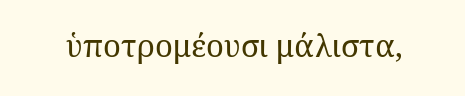ὑποτρομέουσι μάλιστα,